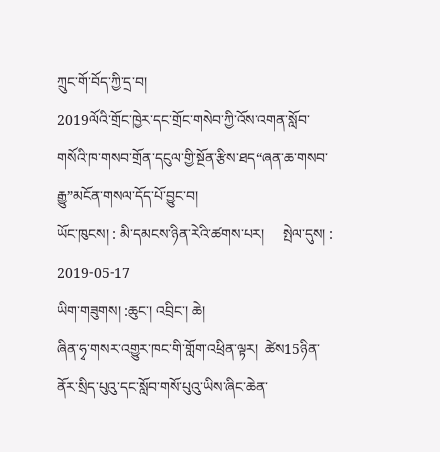ཀྲུང་གོ་བོད་ཀྱི་དྲ་བ།
2019ལོའི་གྲོང་ཁྱེར་དང་གྲོང་གསེབ་ཀྱི་འོས་འགན་སློབ་གསོའི་ཁ་གསབ་གྲོན་དངུལ་གྱི་སྔོན་རྩིས་ཐད“ཞན་ཆ་གསབ་རྒྱུ”མངོན་གསལ་དོད་པོ་བྱུང་བ།
ཡོང་ཁུངས། : མི་དམངས་ཉིན་རེའི་ཚགས་པར།     སྤེལ་དུས། : 2019-05-17
ཡིག་གཟུགས། :ཆུང་། འབྲིང་། ཆེ།
ཞིན་ཧྭ་གསར་འགྱུར་ཁང་གི་གློག་འཕྲིན་ལྟར།  ཚེས15ཉིན་ནོར་སྲིད་པུའུ་དང་སློབ་གསོ་པུའུ་ཡིས་ཞིང་ཆེན་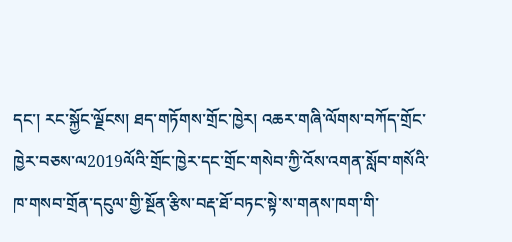དང་། རང་སྐྱོང་ལྗོངས། ཐད་གཏོགས་གྲོང་ཁྱེར། འཆར་གཞི་ལོགས་བཀོད་གྲོང་ཁྱེར་བཅས་ལ2019ལོའི་གྲོང་ཁྱེར་དང་གྲོང་གསེབ་ཀྱི་འོས་འགན་སློབ་གསོའི་ཁ་གསབ་གྲོན་དངུལ་གྱི་སྔོན་རྩིས་བརྡ་ཐོ་བཏང་སྟེ་ས་གནས་ཁག་གི་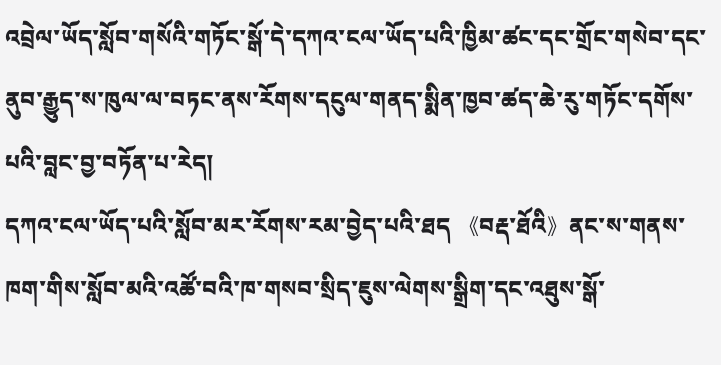འབྲེལ་ཡོད་སློབ་གསོའི་གཏོང་སྒོ་དེ་དཀའ་ངལ་ཡོད་པའི་ཁྱིམ་ཚང་དང་གྲོང་གསེབ་དང་ནུབ་རྒྱུད་ས་ཁུལ་ལ་བཏང་ནས་རོགས་དངུལ་གནད་སྨིན་ཁྱབ་ཚད་ཆེ་རུ་གཏོང་དགོས་པའི་བླང་བྱ་བཏོན་པ་རེད།
དཀའ་ངལ་ཡོད་པའི་སློབ་མར་རོགས་རམ་བྱེད་པའི་ཐད 《བརྡ་ཐོའི》ནང་ས་གནས་ཁག་གིས་སློབ་མའི་འཚོ་བའི་ཁ་གསབ་སྲིད་ཇུས་ལེགས་སྒྲིག་དང་འཐུས་སྒོ་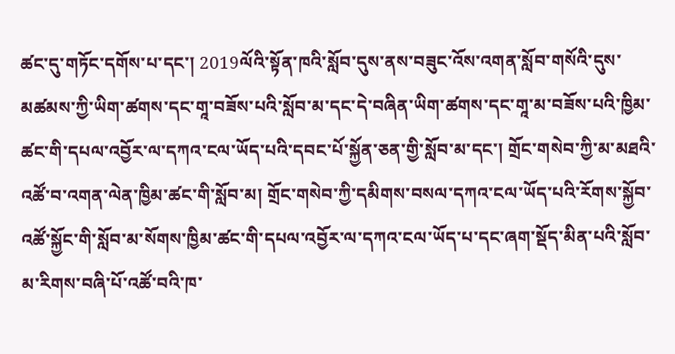ཚང་དུ་གཏོང་དགོས་པ་དང་། 2019ལོའི་སྟོན་ཁའི་སློབ་དུས་ནས་བཟུང་འོས་འགན་སློབ་གསོའི་དུས་མཚམས་ཀྱི་ཡིག་ཚགས་དང་གཱ་བཟོས་པའི་སློབ་མ་དང་དེ་བཞིན་ཡིག་ཚགས་དང་གཱ་མ་བཟོས་པའི་ཁྱིམ་ཚང་གི་དཔལ་འབྱོར་ལ་དཀའ་ངལ་ཡོད་པའི་དབང་པོ་སྐྱོན་ཅན་གྱི་སློབ་མ་དང་། གྲོང་གསེབ་ཀྱི་མ་མཐའི་འཚོ་བ་འགན་ལེན་ཁྱིམ་ཚང་གི་སློབ་མ། གྲོང་གསེབ་ཀྱི་དམིགས་བསལ་དཀའ་ངལ་ཡོད་པའི་རོགས་སྐྱོབ་འཚོ་སྐྱོང་གི་སློབ་མ་སོགས་ཁྱིམ་ཚང་གི་དཔལ་འབྱོར་ལ་དཀའ་ངལ་ཡོད་པ་དང་ཞག་སྡོད་མིན་པའི་སློབ་མ་རིགས་བཞི་པོ་འཚོ་བའི་ཁ་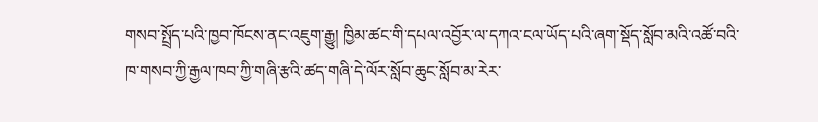གསབ་སྤྲོད་པའི་ཁྱབ་ཁོངས་ནང་འཇུག་རྒྱུ། ཁྱིམ་ཚང་གི་དཔལ་འབྱོར་ལ་དཀའ་ངལ་ཡོད་པའི་ཞག་སྡོད་སློབ་མའི་འཚོ་བའི་ཁ་གསབ་ཀྱི་རྒྱལ་ཁབ་ཀྱི་གཞི་རྩའི་ཚད་གཞི་དེ་ལོར་སློབ་ཆུང་སློབ་མ་རེར་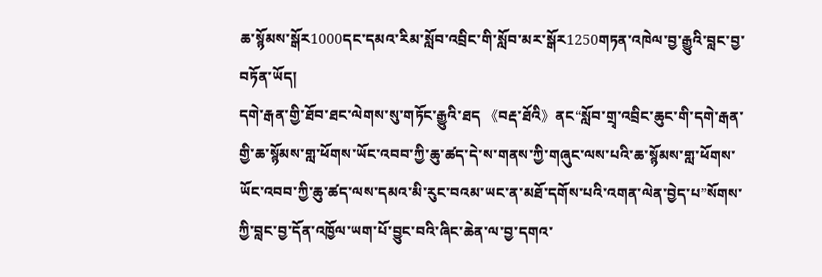ཆ་སྙོམས་སྒོར1000དང་དམའ་རིམ་སློབ་འབྲིང་གི་སློབ་མར་སྒོར1250གཏན་འཁེལ་བྱ་རྒྱུའི་བླང་བྱ་བཏོན་ཡོད།
དགེ་རྒན་གྱི་ཐོབ་ཐང་ལེགས་སུ་གཏོང་རྒྱུའི་ཐད 《བརྡ་ཐོའི》ནང“སློབ་གྲྭ་འབྲིང་ཆུང་གི་དགེ་རྒན་གྱི་ཆ་སྙོམས་གླ་ཕོགས་ཡོང་འབབ་ཀྱི་ཆུ་ཚད་དེ་ས་གནས་ཀྱི་གཞུང་ལས་པའི་ཆ་སྙོམས་གླ་ཕོགས་ཡོང་འབབ་ཀྱི་ཆུ་ཚད་ལས་དམའ་མི་རུང་བའམ་ཡང་ན་མཐོ་དགོས་པའི་འགན་ལེན་བྱེད་པ”སོགས་ཀྱི་བླང་བྱ་དོན་འཁྱོལ་ཡག་པོ་བྱུང་བའི་ཞིང་ཆེན་ལ་བྱ་དགའ་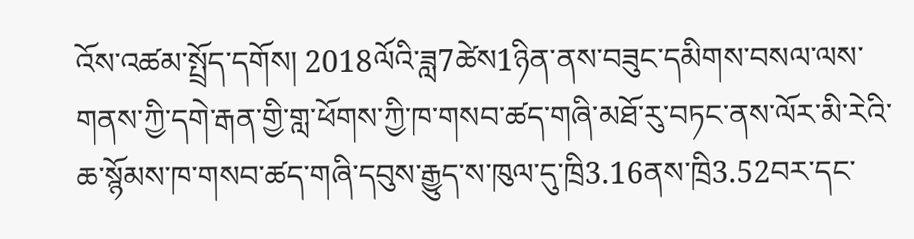འོས་འཚམ་སྤྲོད་དགོས། 2018ལོའི་ཟླ7ཚེས1ཉིན་ནས་བཟུང་དམིགས་བསལ་ལས་གནས་ཀྱི་དགེ་རྒན་གྱི་གླ་ཕོགས་ཀྱི་ཁ་གསབ་ཚད་གཞི་མཐོ་རུ་བཏང་ནས་ལོར་མི་རེའི་ཆ་སྙོམས་ཁ་གསབ་ཚད་གཞི་དབུས་རྒྱུད་ས་ཁུལ་དུ་ཁྲི3.16ནས་ཁྲི3.52བར་དང་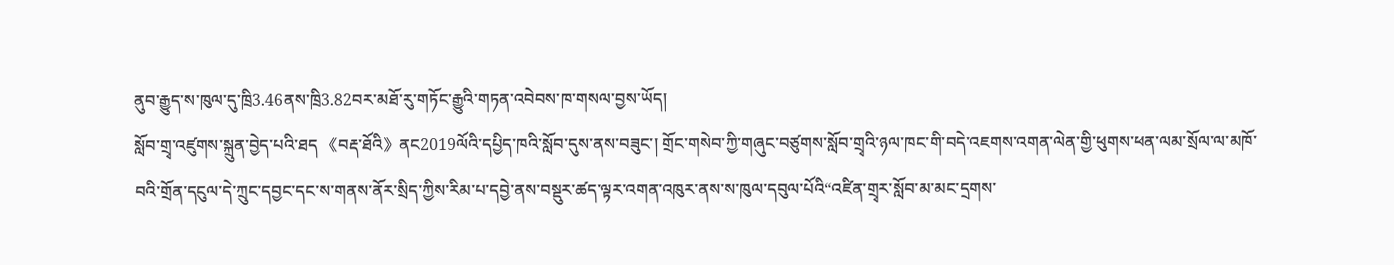ནུབ་རྒྱུད་ས་ཁུལ་དུ་ཁྲི3.46ནས་ཁྲི3.82བར་མཐོ་རུ་གཏོང་རྒྱུའི་གཏན་འབེབས་ཁ་གསལ་བྱས་ཡོད།
སློབ་གྲྭ་འཛུགས་སྐྲུན་བྱེད་པའི་ཐད 《བརྡ་ཐོའི》ནང2019ལོའི་དཔྱིད་ཁའི་སློབ་དུས་ནས་བཟུང་། གྲོང་གསེབ་ཀྱི་གཞུང་བཙུགས་སློབ་གྲྭའི་ཉལ་ཁང་གི་བདེ་འཇགས་འགན་ལེན་གྱི་ཕུགས་ཕན་ལམ་སྲོལ་ལ་མཁོ་བའི་གྲོན་དངུལ་དེ་ཀྲུང་དབྱང་དང་ས་གནས་ནོར་སྲིད་ཀྱིས་རིམ་པ་དབྱེ་ནས་བསྡུར་ཚད་ལྟར་འགན་འཁུར་ནས་ས་ཁུལ་དབུལ་པོའི“འཛིན་གྲྭར་སློབ་མ་མང་དྲགས་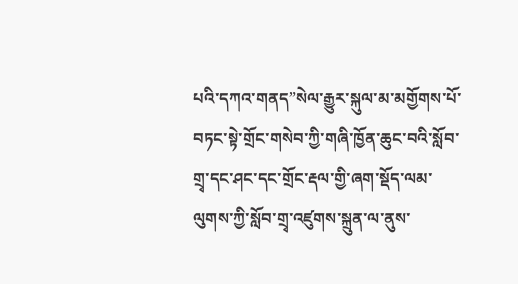པའི་དཀའ་གནད”སེལ་རྒྱུར་སྐུལ་མ་མགྱོགས་པོ་བཏང་སྟེ་གྲོང་གསེབ་ཀྱི་གཞི་ཁྱོན་ཆུང་བའི་སློབ་གྲྭ་དང་ཤང་དང་གྲོང་རྡལ་གྱི་ཞག་སྡོད་ལམ་ལུགས་ཀྱི་སློབ་གྲྭ་འཛུགས་སྐྲུན་ལ་ནུས་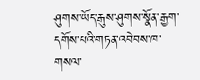ཤུགས་ཡོད་རྒུས་ཤུགས་སྣོན་རྒྱག་དགོས་པའི་གཏན་འབེབས་ཁ་གསལ་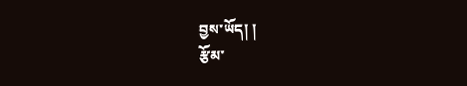བྱས་ཡོད། །
རྩོམ་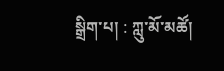སྒྲིག་པ། : ཀླུ་མོ་མཚོ།